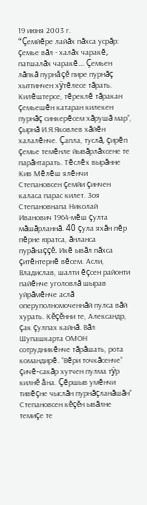19 июня 2003 г.
“Çемйĕре лайăх пăхса усрăр: çемье вăл - халăх чаракĕ, патшалăх чаракĕ... Çемьен лăпкă пурнăçĕ пире пурнăç хыттинчен хÿтĕлесе тăрать. Килĕштерсе, тĕреклĕ тăракан çемьешĕн катаран килекен пурнăç синкерĕсем хăрушă мар”, çырнă И.Я.Яковлев хăйĕн халалĕнче. Çапла, туслă, çирĕп çемье темĕнле йывăрлăхсене те парăнтарать. Тĕслĕх вырăнне Кив Мĕлĕш ялĕнчи Степановсен çемйи çинчен каласа парас килет. Зоя Степановнапа Николай Иванович 1964-мĕш çулта мăшăрланнă. 40 çула яхăн пĕр пĕрне юратса, ăнланса пурăнаççĕ. Икĕ ывăл пăхса çитĕнтернĕ вĕсем. Асли, Владислав, шалти ĕçсен районти пайĕнче уголовлă шырав уйрăмĕнче аслă оперуполномоченнăй пулса вăй хурать. Кĕçĕнни те, Александр, çак çулпах кайнă. Вăл Шупашкарта ОМОН сотрудникĕнче тăрăшать, рота командирĕ. “Вĕри точкăсенче” çичĕ-сакăр хутчен пулма тÿр килнĕ ăна. Çĕршыв умĕнчи тивĕçне чыслăн пурнăçланăшăн” Степановсен кĕçĕн ывăлне темиçе те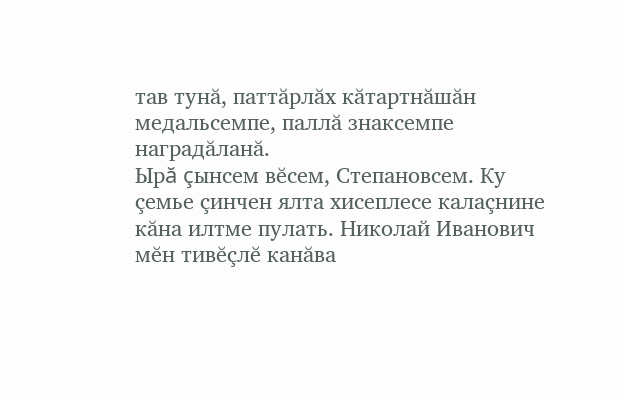тав тунă, паттăрлăх кăтартнăшăн медальсемпе, паллă знаксемпе наградăланă.
Ырă çынсем вĕсем, Степановсем. Ку çемье çинчен ялта хисеплесе калаçнине кăна илтме пулать. Николай Иванович мĕн тивĕçлĕ канăва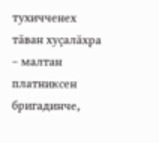тухичченех тăван хуçалăхра – малтан платниксен бригадинче,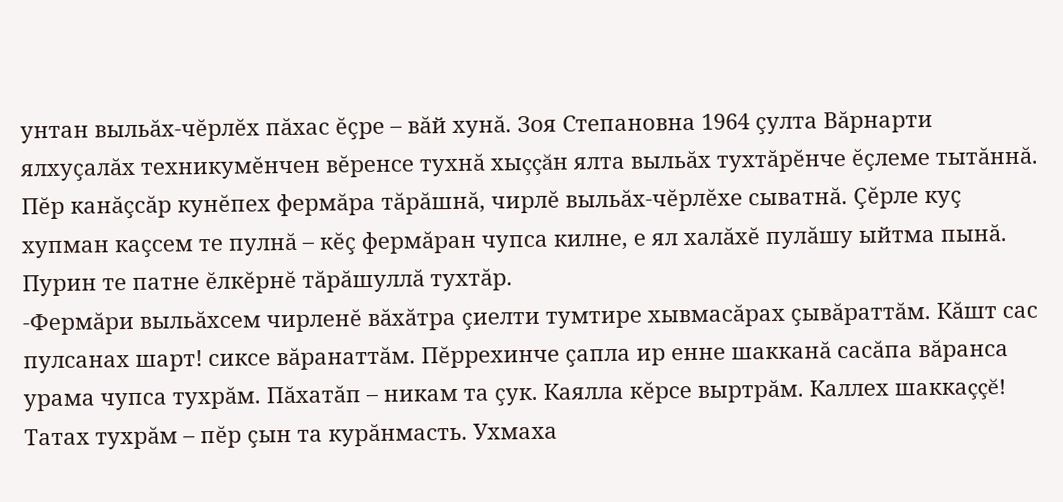унтан выльăх-чĕрлĕх пăхас ĕçре – вăй хунă. Зоя Степановна 1964 çулта Вăрнарти ялхуçалăх техникумĕнчен вĕренсе тухнă хыççăн ялта выльăх тухтăрĕнче ĕçлеме тытăннă. Пĕр канăçсăр кунĕпех фермăра тăрăшнă, чирлĕ выльăх-чĕрлĕхе сыватнă. Çĕрле куç хупман каçсем те пулнă – кĕç фермăран чупса килне, е ял халăхĕ пулăшу ыйтма пынă. Пурин те патне ĕлкĕрнĕ тăрăшуллă тухтăр.
-Фермăри выльăхсем чирленĕ вăхăтра çиелти тумтире хывмасăрах çывăраттăм. Кăшт сас пулсанах шарт! сиксе вăранаттăм. Пĕррехинче çапла ир енне шакканă сасăпа вăранса урама чупса тухрăм. Пăхатăп – никам та çук. Каялла кĕрсе выртрăм. Каллех шаккаççĕ! Татах тухрăм – пĕр çын та курăнмасть. Ухмаха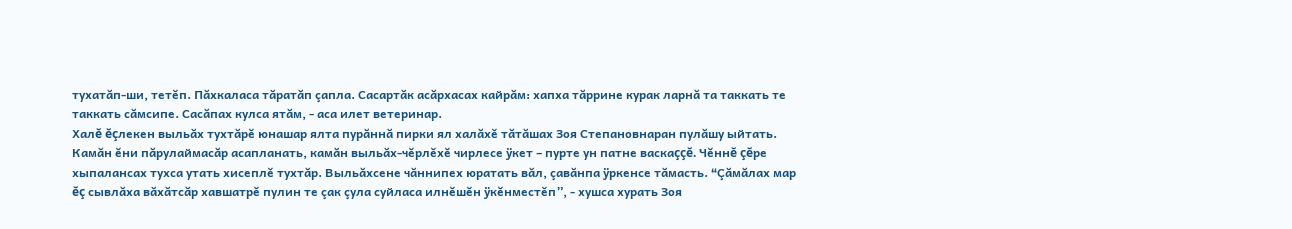тухатăп-ши, тетĕп. Пăхкаласа тăратăп çапла. Сасартăк асăрхасах кайрăм: хапха тăррине курак ларнă та таккать те таккать сăмсипе. Сасăпах кулса ятăм, - аса илет ветеринар.
Халĕ ĕçлекен выльăх тухтăрĕ юнашар ялта пурăннă пирки ял халăхĕ тăтăшах Зоя Степановнаран пулăшу ыйтать. Камăн ĕни пăрулаймасăр асапланать, камăн выльăх-чĕрлĕхĕ чирлесе ÿкет – пурте ун патне васкаççĕ. Чĕннĕ çĕре хыпалансах тухса утать хисеплĕ тухтăр. Выльăхсене чăннипех юратать вăл, çавăнпа ÿркенсе тăмасть. “Çăмăлах мар ĕç сывлăха вăхăтсăр хавшатрĕ пулин те çак çула суйласа илнĕшĕн ÿкĕнместĕп”, - хушса хурать Зоя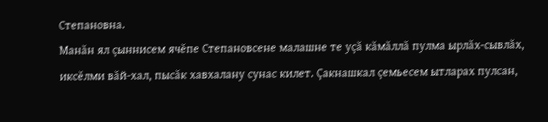Степановна.
Манăн ял çыннисем ячĕпе Степановсене малашне те уçă кăмăллă пулма ырлăх-сывлăх, иксĕлми вăй-хал, пысăк хавхалану сунас килет. Çакнашкал çемьесем ытларах пулсан,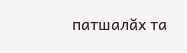патшалăх та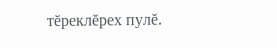тĕреклĕрех пулĕ.